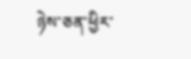ཉེས་ཅན་ཕྱིར་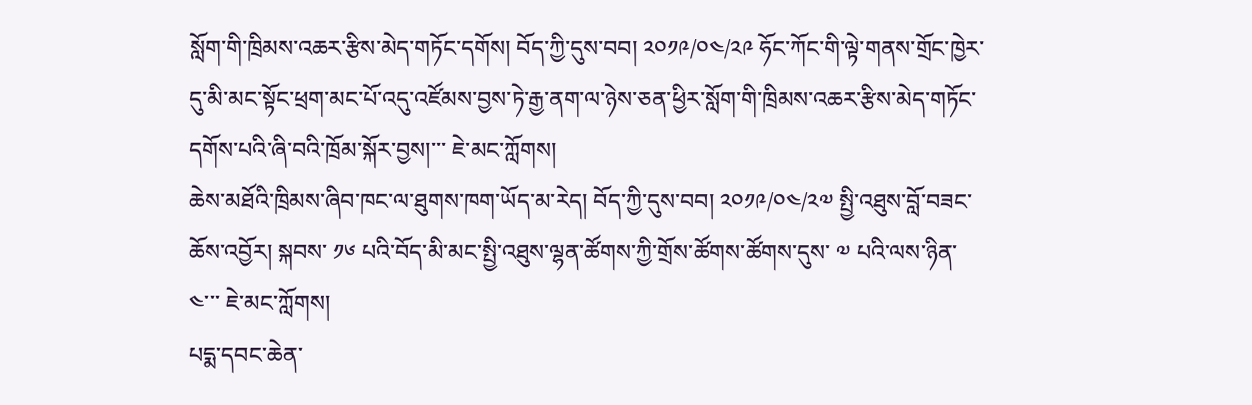སློག་གི་ཁྲིམས་འཆར་རྩིས་མེད་གཏོང་དགོས། བོད་ཀྱི་དུས་བབ། ༢༠༡༩/༠༤/༢༩ ཧོང་ཀོང་གི་ལྟེ་གནས་གྲོང་ཁྱེར་དུ་མི་མང་སྟོང་ཕྲག་མང་པོ་འདུ་འཛོམས་བྱས་ཏེ་རྒྱ་ནག་ལ་ཉེས་ཅན་ཕྱིར་སློག་གི་ཁྲིམས་འཆར་རྩིས་མེད་གཏོང་དགོས་པའི་ཞི་བའི་ཁྲོམ་སྐོར་བྱས།་་་ ཇེ་མང་ཀློགས།
ཆེས་མཐོའི་ཁྲིམས་ཞིབ་ཁང་ལ་ཐུགས་ཁག་ཡོད་མ་རེད། བོད་ཀྱི་དུས་བབ། ༢༠༡༩/༠༤/༢༧ སྤྱི་འཐུས་བློ་བཟང་ཆོས་འབྱོར། སྐབས་ ༡༦ པའི་བོད་མི་མང་སྤྱི་འཐུས་ལྷན་ཚོགས་ཀྱི་གྲོས་ཚོགས་ཚོགས་དུས་ ༧ པའི་ལས་ཉིན་ ༤་་་ ཇེ་མང་ཀློགས།
པདྨ་དབང་ཆེན་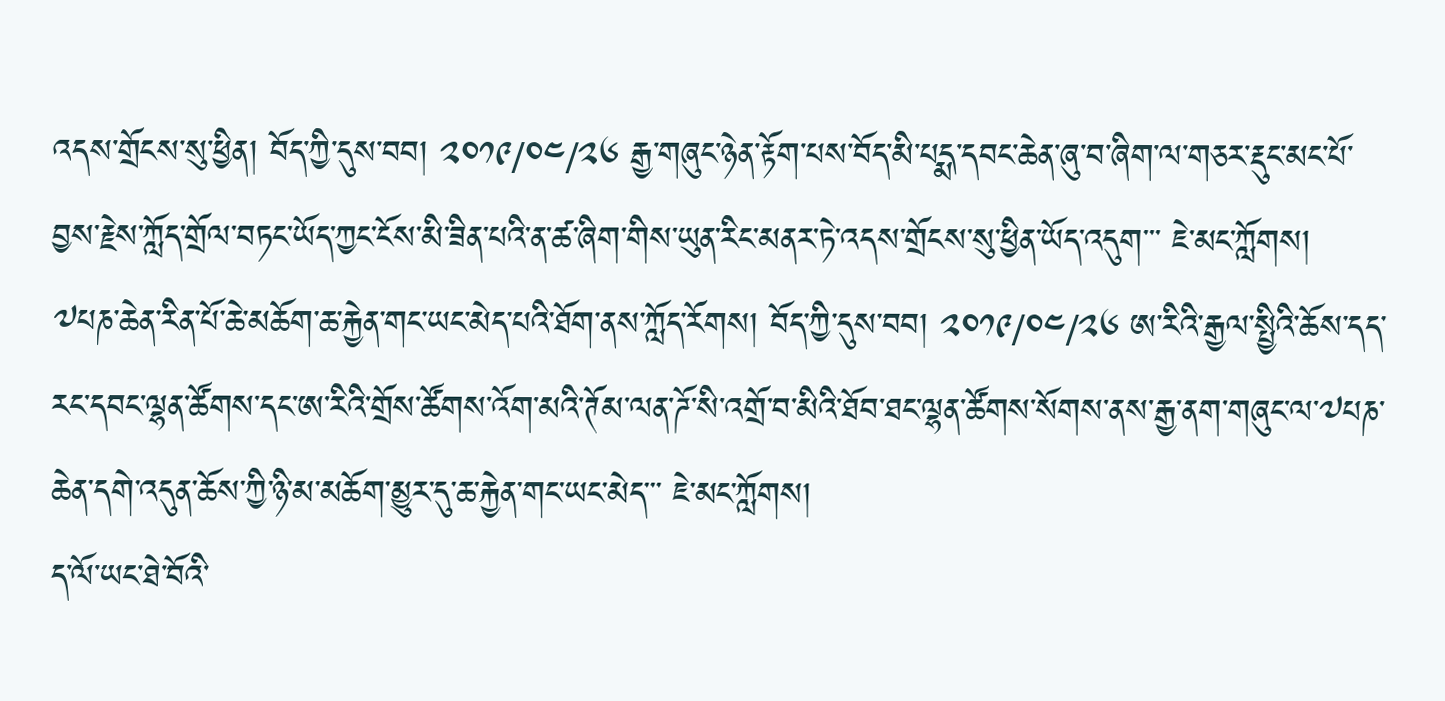འདས་གྲོངས་སུ་ཕྱིན། བོད་ཀྱི་དུས་བབ། ༢༠༡༩/༠༤/༢༦ རྒྱ་གཞུང་ཉེན་རྟོག་པས་བོད་མི་པདྨ་དབང་ཆེན་ཞུ་བ་ཞིག་ལ་གཅར་རྡུང་མང་པོ་བྱས་རྗེས་ཀློད་གྲོལ་བཏང་ཡོད་ཀྱང་ངོས་མི་ཟིན་པའི་ན་ཚ་ཞིག་གིས་ཡུན་རིང་མནར་ཏེ་འདས་གྲོངས་སུ་ཕྱིན་ཡོད་འདུག་་་ ཇེ་མང་ཀློགས།
༧པཎ་ཆེན་རིན་པོ་ཆེ་མཆོག་ཆ་རྐྱེན་གང་ཡང་མེད་པའི་ཐོག་ནས་ཀློད་རོགས། བོད་ཀྱི་དུས་བབ། ༢༠༡༩/༠༤/༢༦ ཨ་རིའི་རྒྱལ་སྤྱིའི་ཆོས་དད་རང་དབང་ལྷན་ཚོགས་དང་ཨ་རིའི་གྲོས་ཚོགས་འོག་མའི་ཊོམ་ལན་ཌོ་སི་འགྲོ་བ་མིའི་ཐོབ་ཐང་ལྷན་ཚོགས་སོགས་ནས་རྒྱ་ནག་གཞུང་ལ་༧པཎ་ཆེན་དགེ་འདུན་ཆོས་ཀྱི་ཉི་མ་མཆོག་མྱུར་དུ་ཆ་རྐྱེན་གང་ཡང་མེད་་་ ཇེ་མང་ཀློགས།
ད་ལོ་ཡང་ཐེ་བོའི་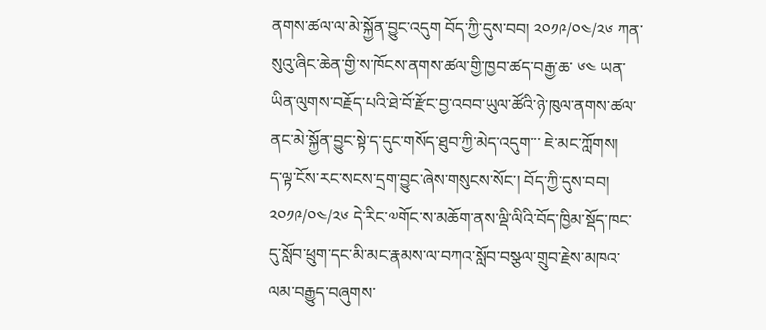ནགས་ཚལ་ལ་མེ་སྐྱོན་བྱུང་འདུག བོད་ཀྱི་དུས་བབ། ༢༠༡༩/༠༤/༢༦ ཀན་སུའུ་ཞིང་ཆེན་གྱི་ས་ཁོངས་ནགས་ཚལ་གྱི་ཁྱབ་ཚད་བརྒྱ་ཆ་ ༦༤ ཡན་ཡིན་ལུགས་བརྗོད་པའི་ཐེ་བོ་རྫོང་བྱ་འབབ་ཡུལ་ཚོའི་ཉེ་ཁུལ་ནགས་ཚལ་ནང་མེ་སྐྱོན་བྱུང་སྟེ་ད་དུང་གསོད་ཐུབ་ཀྱི་མེད་འདུག་་་ ཇེ་མང་ཀློགས།
ད་ལྟ་ངོས་རང་སངས་དྲག་བྱུང་ཞེས་གསུངས་སོང་། བོད་ཀྱི་དུས་བབ། ༢༠༡༩/༠༤/༢༦ དེ་རིང་༧གོང་ས་མཆོག་ནས་ལྡི་ལིའི་བོད་ཁྱིམ་སྡོད་ཁང་དུ་སློབ་ཕྲུག་དང་མི་མང་རྣམས་ལ་བཀའ་སློབ་བསྩལ་གྲུབ་རྗེས་མཁའ་ལམ་བརྒྱུད་བཞུགས་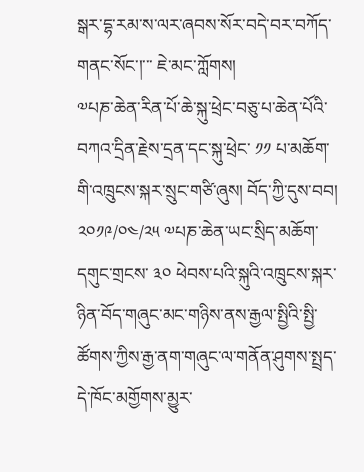སྒར་དྷ་རམ་ས་ལར་ཞབས་སོར་བདེ་བར་བཀོད་གནང་སོང་།་་་ ཇེ་མང་ཀློགས།
༧པཎ་ཆེན་རིན་པོ་ཆེ་སྐུ་ཕྲེང་བཅུ་པ་ཆེན་པོའི་བཀའ་དྲིན་རྗེས་དྲན་དང་སྐུ་ཕྲེང་ ༡༡ པ་མཆོག་གི་འཁྲུངས་སྐར་སྲུང་གཙི་ཞུས། བོད་ཀྱི་དུས་བབ། ༢༠༡༩/༠༤/༢༥ ༧པཎ་ཆེན་ཡང་སྲིད་མཆོག་དགུང་གྲངས་ ༣༠ ཕེབས་པའི་སྐུའི་འཁྲུངས་སྐར་ཉིན་བོད་གཞུང་མང་གཉིས་ནས་རྒྱལ་སྤྱིའི་སྤྱི་ཚོགས་ཀྱིས་རྒྱ་ནག་གཞུང་ལ་གནོན་ཤུགས་སྤྲད་དེ་ཁོང་མགྱོགས་མྱུར་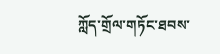ཀློད་གྲོལ་གཏོང་ཐབས་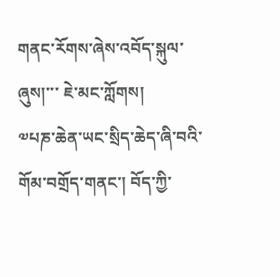གནང་རོགས་ཞེས་འབོད་སྐུལ་ཞུས།་་་ ཇེ་མང་ཀློགས།
༧པཎ་ཆེན་ཡང་སྲིད་ཆེད་ཞི་བའི་གོམ་བགྲོད་གནང་། བོད་ཀྱི་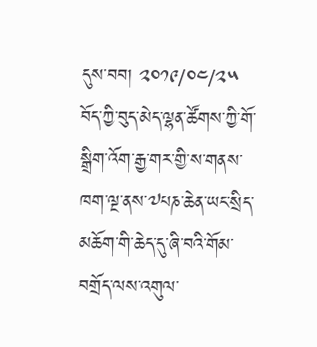དུས་བབ། ༢༠༡༩/༠༤/༢༥ བོད་ཀྱི་བུད་མེད་ལྷན་ཚོགས་ཀྱི་གོ་སྒྲིག་འོག་རྒྱ་གར་གྱི་ས་གནས་ཁག་ལྔ་ནས་༧པཎ་ཆེན་ཡང་སྲིད་མཆོག་གི་ཆེད་དུ་ཞི་བའི་གོམ་བགྲོད་ལས་འགུལ་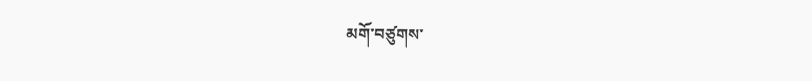མགོ་བཙུགས་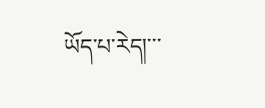ཡོད་པ་རེད།་་་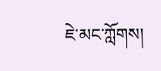ཇེ་མང་ཀློགས།